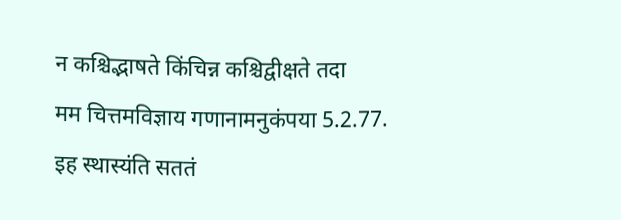न कश्चिद्भाषते किंचिन्न कश्चिद्वीक्षते तदा
मम चित्तमविज्ञाय गणानामनुकंपया 5.2.77.
इह स्थास्यंति सततं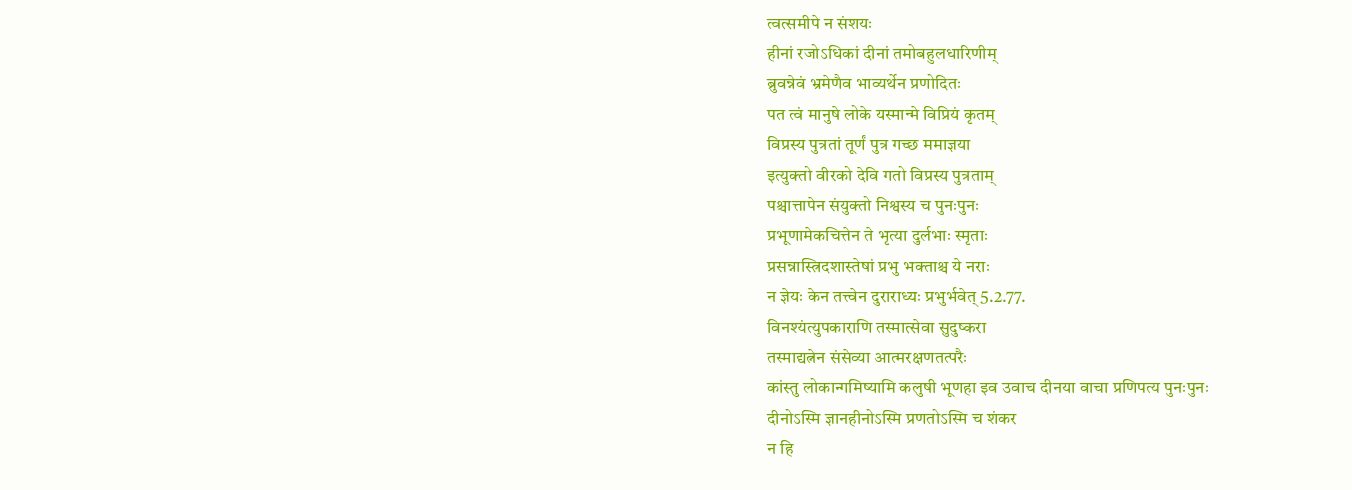त्वत्समीपे न संशयः
हीनां रजोऽधिकां दीनां तमोबहुलधारिणीम्
ब्रुवन्नेवं भ्रमेणैव भाव्यर्थेन प्रणोदितः
पत त्वं मानुषे लोके यस्मान्मे विप्रियं कृतम्
विप्रस्य पुत्रतां तूर्णं पुत्र गच्छ ममाज्ञया
इत्युक्तो वीरको देवि गतो विप्रस्य पुत्रताम्
पश्चात्तापेन संयुक्तो निश्वस्य च पुनःपुनः
प्रभूणामेकचित्तेन ते भृत्या दुर्लभाः स्मृताः
प्रसन्नास्त्रिदशास्तेषां प्रभु भक्ताश्च ये नराः
न ज्ञेयः केन तत्त्वेन दुराराध्यः प्रभुर्भवेत् 5.2.77.
विनश्यंत्युपकाराणि तस्मात्सेवा सुदुष्करा
तस्माद्यत्नेन संसेव्या आत्मरक्षणतत्परैः
कांस्तु लोकान्गमिष्यामि कलुषी भूणहा इव उवाच दीनया वाचा प्रणिपत्य पुनःपुनः
दीनोऽस्मि ज्ञानहीनोऽस्मि प्रणतोऽस्मि च शंकर
न हि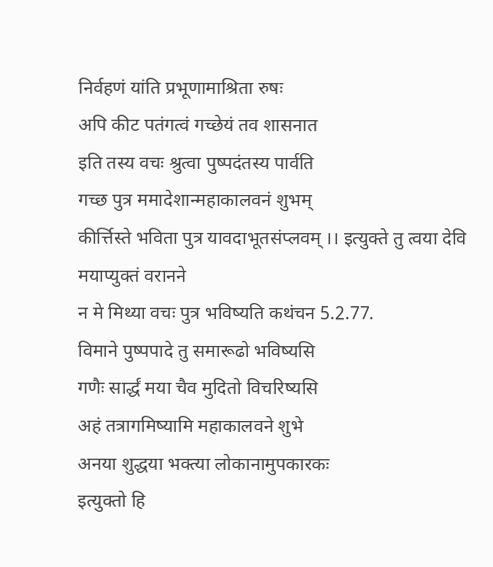निर्वहणं यांति प्रभूणामाश्रिता रुषः
अपि कीट पतंगत्वं गच्छेयं तव शासनात
इति तस्य वचः श्रुत्वा पुष्पदंतस्य पार्वति
गच्छ पुत्र ममादेशान्महाकालवनं शुभम्
कीर्त्तिस्ते भविता पुत्र यावदाभूतसंप्लवम् ।। इत्युक्ते तु त्वया देवि मयाप्युक्तं वरानने
न मे मिथ्या वचः पुत्र भविष्यति कथंचन 5.2.77.
विमाने पुष्पपादे तु समारूढो भविष्यसि
गणैः सार्द्धं मया चैव मुदितो विचरिष्यसि
अहं तत्रागमिष्यामि महाकालवने शुभे
अनया शुद्धया भक्त्या लोकानामुपकारकः
इत्युक्तो हि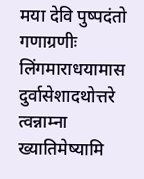मया देवि पुष्पदंतो गणाग्रणीः
लिंगमाराधयामास दुर्वासेशादथोत्तरे त्वन्नाम्ना ख्यातिमेष्यामि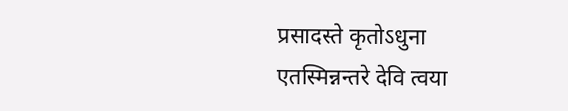प्रसादस्ते कृतोऽधुना
एतस्मिन्नन्तरे देवि त्वया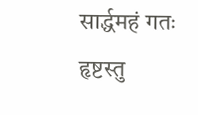सार्द्धमहं गतः
हृष्टस्तु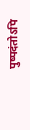पुष्पदंतोऽपि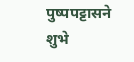पुष्पपट्टासने शुभे